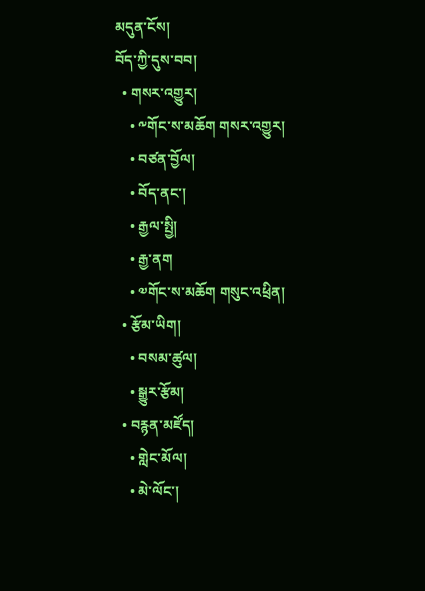མདུན་ངོས།
བོད་ཀྱི་དུས་བབ།
  • གསར་འགྱུར།
    • ༸གོང་ས་མཆོག གསར་འགྱུར།
    • བཙན་བྱོལ།
    • བོད་ནང་།
    • རྒྱལ་སྤྱི།
    • རྒྱ་ནག
    • ༧གོང་ས་མཆོག གསུང་འཕྲིན།
  • རྩོམ་ཡིག།
    • བསམ་ཚུལ།
    • སྒྱུར་རྩོམ།
  • བརྙན་མཛོད།
    • གླེང་མོལ།
    • མེ་ལོང་།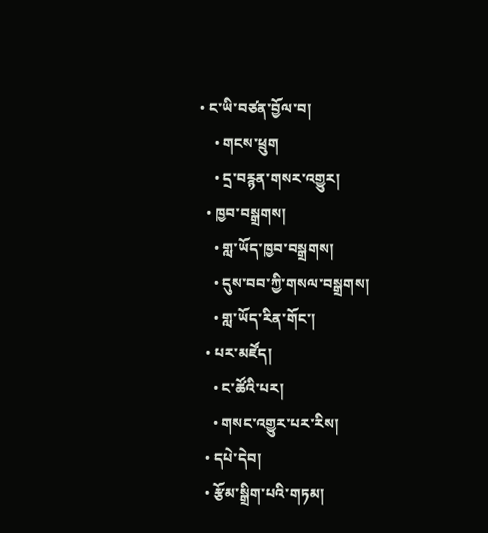• ང་ཡི་བཙན་བྱོལ་བ།
    • གངས་ཕྲུག
    • དྲ་བརྙན་གསར་འགྱུར།
  • ཁྱབ་བསྒྲགས།
    • གླ་ཡོད་ཁྱབ་བསྒྲགས།
    • དུས་བབ་ཀྱི་གསལ་བསྒྲགས།
    • གླ་ཡོད་རིན་གོང་།
  • པར་མཛོད།
    • ང་ཚོའི་པར།
    • གསང་འགྱུར་པར་རིས།
  • དཔེ་དེབ།
  • རྩོམ་སྒྲིག་པའི་གཏམ།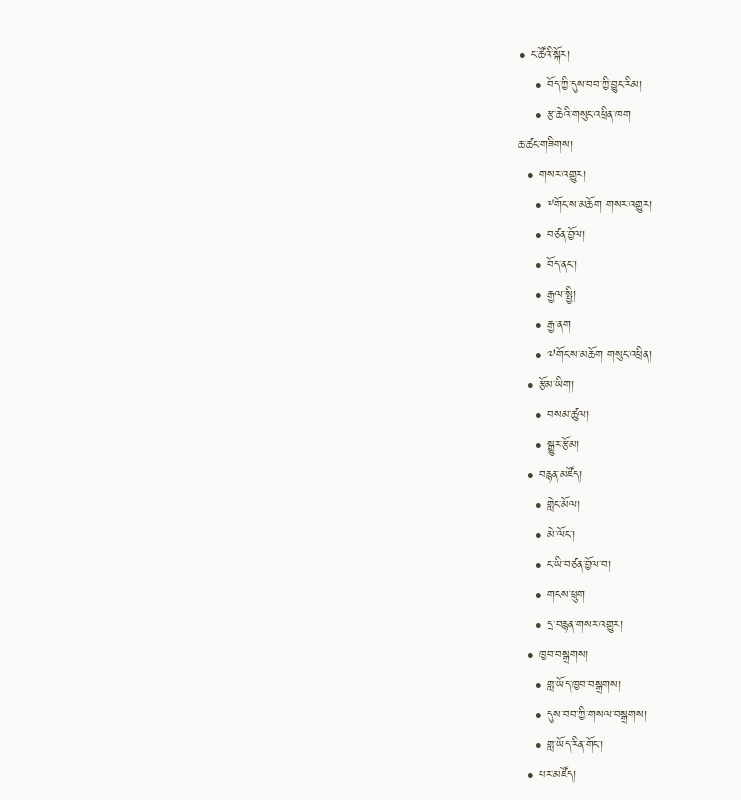• ང་ཚོའི་སྐོར།
    • བོད་ཀྱི་དུས་བབ་ཀྱི་བྱུང་རིམ།
    • རྩ་ཆེའི་གསུང་འཕྲིན་ཁག
ཆ་ཚང་གཟིགས།
  • གསར་འགྱུར།
    • ༸གོང་ས་མཆོག གསར་འགྱུར།
    • བཙན་བྱོལ།
    • བོད་ནང་།
    • རྒྱལ་སྤྱི།
    • རྒྱ་ནག
    • ༧གོང་ས་མཆོག གསུང་འཕྲིན།
  • རྩོམ་ཡིག།
    • བསམ་ཚུལ།
    • སྒྱུར་རྩོམ།
  • བརྙན་མཛོད།
    • གླེང་མོལ།
    • མེ་ལོང་།
    • ང་ཡི་བཙན་བྱོལ་བ།
    • གངས་ཕྲུག
    • དྲ་བརྙན་གསར་འགྱུར།
  • ཁྱབ་བསྒྲགས།
    • གླ་ཡོད་ཁྱབ་བསྒྲགས།
    • དུས་བབ་ཀྱི་གསལ་བསྒྲགས།
    • གླ་ཡོད་རིན་གོང་།
  • པར་མཛོད།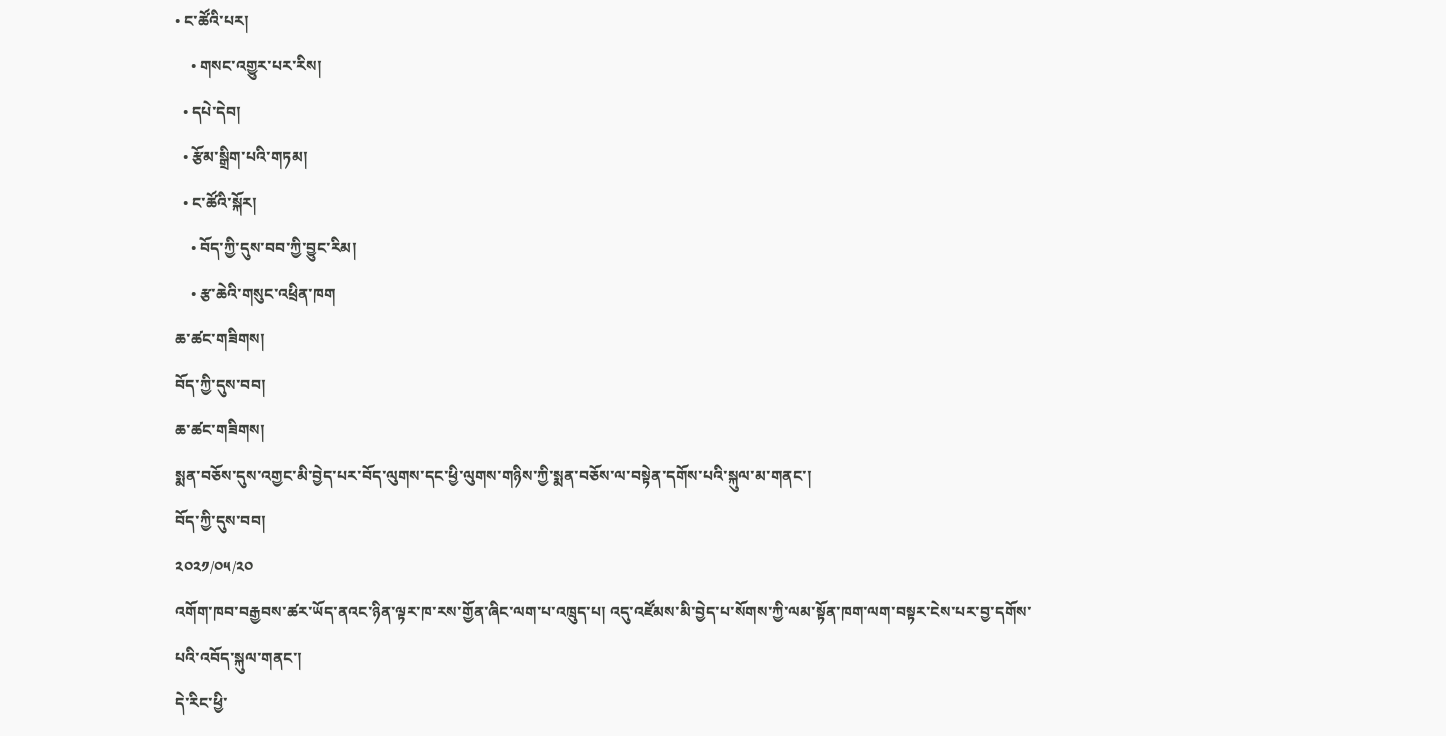• ང་ཚོའི་པར།
    • གསང་འགྱུར་པར་རིས།
  • དཔེ་དེབ།
  • རྩོམ་སྒྲིག་པའི་གཏམ།
  • ང་ཚོའི་སྐོར།
    • བོད་ཀྱི་དུས་བབ་ཀྱི་བྱུང་རིམ།
    • རྩ་ཆེའི་གསུང་འཕྲིན་ཁག
ཆ་ཚང་གཟིགས།
བོད་ཀྱི་དུས་བབ།
ཆ་ཚང་གཟིགས།
སྨན་བཅོས་དུས་འགྱང་མི་བྱེད་པར་བོད་ལུགས་དང་ཕྱི་ལུགས་གཉིས་ཀྱི་སྨན་བཅོས་ལ་བསྟེན་དགོས་པའི་སྐུལ་མ་གནང་།
བོད་ཀྱི་དུས་བབ།
༢༠༢༡/༠༥/༢༠
འགོག་ཁབ་བརྒྱབས་ཚར་ཡོད་ནའང་ཉིན་ལྟར་ཁ་རས་གྱོན་ཞིང་ལག་པ་འཁྲུད་པ། འདུ་འཛོམས་མི་བྱེད་པ་སོགས་ཀྱི་ལམ་སྟོན་ཁག་ལག་བསྟར་ངེས་པར་བྱ་དགོས་པའི་འབོད་སྐུལ་གནང་།
དེ་རིང་ཕྱི་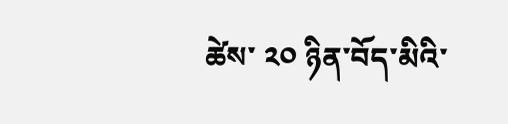ཚེས་ ༢༠ ཉིན་བོད་མིའི་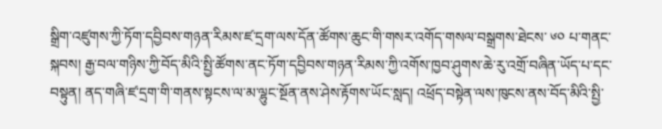སྒྲིག་འཛུགས་ཀྱི་ཏོག་དབྱིབས་གཉན་རིམས་ཛ་དྲག་ལས་དོན་ཚོགས་ཆུང་གི་གསར་འགོད་གསལ་བསྒྲགས་ཐེངས་ ༦༠ པ་གནང་སྐབས། རྒྱ་བལ་གཉིས་ཀྱི་བོད་མིའི་སྤྱི་ཚོགས་ནང་ཏོག་དབྱིབས་གཉན་རིམས་ཀྱི་འགོས་ཁྱབ་ཤུགས་ཆེ་རུ་འགྲོ་བཞིན་ཡོད་པ་དང་བསྟུན། ནད་གཞི་ཛ་དྲག་གི་གནས་སྟངས་ལ་མ་ལྷུང་སྔོན་ནས་ཤེས་རྟོགས་ཡོང་སླད། འཕྲོད་བསྟེན་ལས་ཁུངས་ནས་བོད་མིའི་སྤྱི་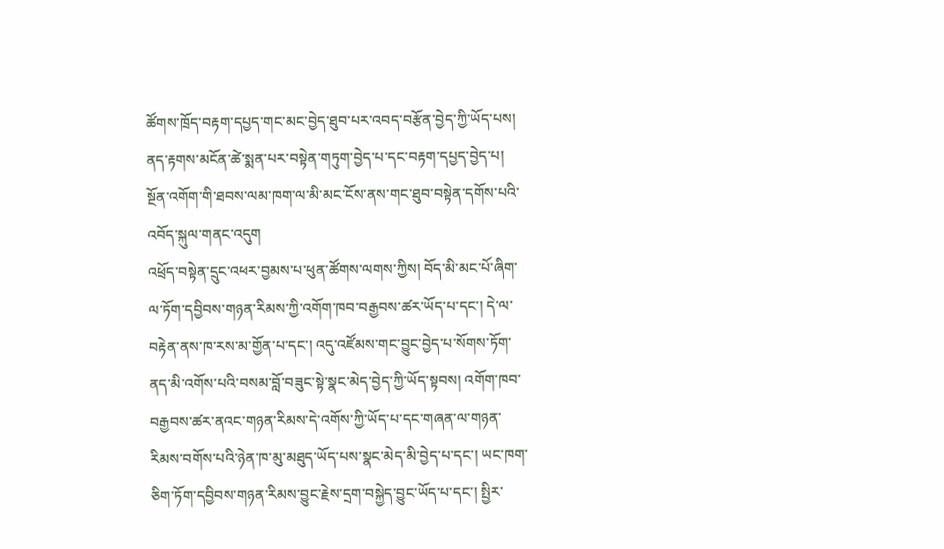ཚོགས་ཁྲོད་བརྟག་དཔྱད་གང་མང་བྱེད་ཐུབ་པར་འབད་བརྩོན་བྱེད་ཀྱི་ཡོད་པས། ནད་རྟགས་མངོན་ཚེ་སྨན་པར་བསྟེན་གཏུག་བྱེད་པ་དང་བརྟག་དཔྱད་བྱེད་པ། སྔོན་འགོག་གི་ཐབས་ལམ་ཁག་ལ་མི་མང་ངོས་ནས་གང་ཐུབ་བསྟེན་དགོས་པའི་འབོད་སྐུལ་གནང་འདུག
འཕྲོད་བསྟེན་དྲུང་འཕར་བྱམས་པ་ཕུན་ཚོགས་ལགས་ཀྱིས། བོད་མི་མང་པོ་ཞིག་ལ་ཏོག་དབྱིབས་གཉན་རིམས་ཀྱི་འགོག་ཁབ་བརྒྱབས་ཚར་ཡོད་པ་དང་། དེ་ལ་བརྟེན་ནས་ཁ་རས་མ་གྱོན་པ་དང་། འདུ་འཛོམས་གང་བྱུང་བྱེད་པ་སོགས་ཏོག་ནད་མི་འགོས་པའི་བསམ་བློ་བཟུང་སྟེ་སྣང་མེད་བྱེད་ཀྱི་ཡོད་སྟབས། འགོག་ཁབ་བརྒྱབས་ཚར་ནའང་གཉན་རིམས་དེ་འགོས་ཀྱི་ཡོད་པ་དང་གཞན་ལ་གཉན་རིམས་བགོས་པའི་ཉེན་ཁ་མུ་མཐུད་ཡོད་པས་སྣང་མེད་མི་བྱེད་པ་དང་། ཡང་ཁག་ཅིག་ཏོག་དབྱིབས་གཉན་རིམས་བྱུང་རྗེས་དྲག་བསྐྱེད་བྱུང་ཡོད་པ་དང་། སྤྱིར་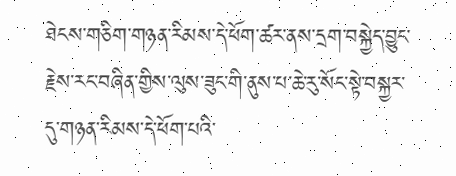ཐེངས་གཅིག་གཉན་རིམས་དེ་ཕོག་ཚར་ནས་དྲག་བསྐྱེད་བྱུང་རྗེས་རང་བཞིན་གྱིས་ལུས་ཟུང་གི་ནུས་པ་ཆེ་རུ་སོང་སྟེ་བསྐྱར་དུ་གཉན་རིམས་དེ་ཕོག་པའི་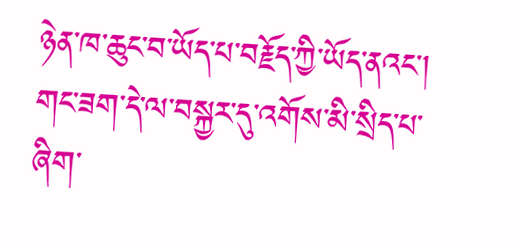ཉེན་ཁ་ཆུང་བ་ཡོད་པ་བརྗོད་ཀྱི་ཡོད་ནའང་། གང་ཟག་དེ་ལ་བསྐྱར་དུ་འགོས་མི་སྲིད་པ་ཞིག་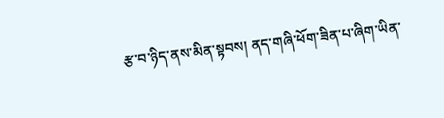རྩ་བ་ཉིད་ནས་མིན་སྟབས། ནད་གཞི་ཕོག་ཟིན་པ་ཞིག་ཡིན་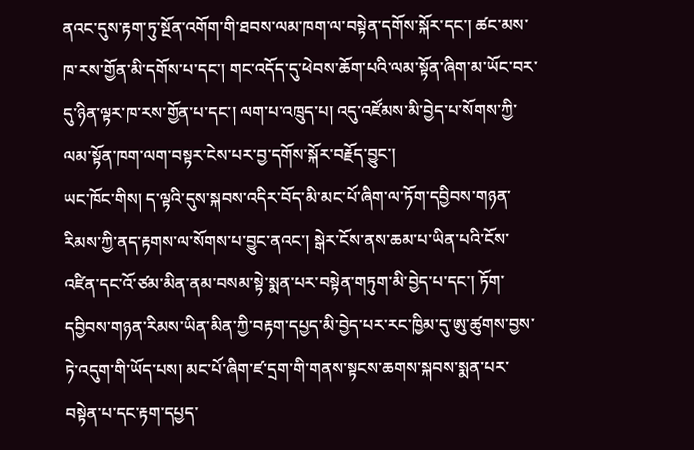ནའང་དུས་རྟག་ཏུ་སྔོན་འགོག་གི་ཐབས་ལམ་ཁག་ལ་བསྟེན་དགོས་སྐོར་དང་། ཚང་མས་ཁ་རས་གྱོན་མི་དགོས་པ་དང་། གང་འདོད་དུ་ཕེབས་ཆོག་པའི་ལམ་སྟོན་ཞིག་མ་ཡོང་བར་དུ་ཉིན་ལྟར་ཁ་རས་གྱོན་པ་དང་། ལག་པ་འཁྲུད་པ། འདུ་འཛོམས་མི་བྱེད་པ་སོགས་ཀྱི་ལམ་སྟོན་ཁག་ལག་བསྟར་ངེས་པར་བྱ་དགོས་སྐོར་བརྗོད་བྱུང་།
ཡང་ཁོང་གིས། ད་ལྟའི་དུས་སྐབས་འདིར་བོད་མི་མང་པོ་ཞིག་ལ་ཏོག་དབྱིབས་གཉན་རིམས་ཀྱི་ནད་རྟགས་ལ་སོགས་པ་བྱུང་ནའང་། སྒེར་ངོས་ནས་ཆམ་པ་ཡིན་པའི་ངོས་འཛིན་དང་འོ་ཙམ་མིན་ནམ་བསམ་སྟེ་སྨན་པར་བསྟེན་གཏུག་མི་བྱེད་པ་དང་། ཏོག་དབྱིབས་གཉན་རིམས་ཡིན་མིན་ཀྱི་བརྟག་དཔྱད་མི་བྱེད་པར་རང་ཁྱིམ་དུ་ཨུ་ཚུགས་བྱས་ཏེ་འདུག་གི་ཡོད་པས། མང་པོ་ཞིག་ཛ་དྲག་གི་གནས་སྟངས་ཆགས་སྐབས་སྨན་པར་བསྟེན་པ་དང་རྟག་དཔྱད་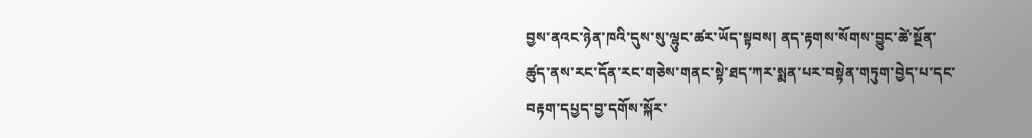བྱས་ནའང་ཉེན་ཁའི་དུས་སུ་ལྷུང་ཚར་ཡོད་སྟབས། ནད་རྟགས་སོགས་བྱུང་ཚེ་སྔོན་ཚུད་ནས་རང་དོན་རང་གཅེས་གནང་སྟེ་ཐད་ཀར་སྨན་པར་བསྟེན་གཏུག་བྱེད་པ་དང་བརྟག་དཔྱད་བྱ་དགོས་སྐོར་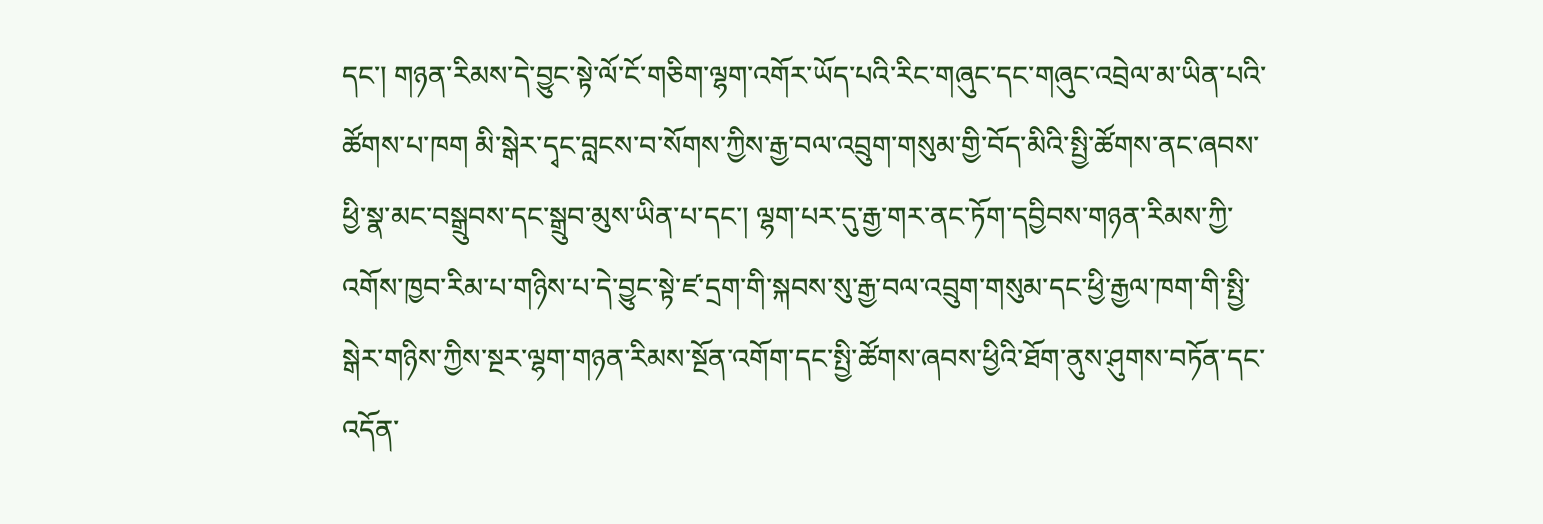དང་། གཉན་རིམས་དེ་བྱུང་སྟེ་ལོ་ངོ་གཅིག་ལྷག་འགོར་ཡོད་པའི་རིང་གཞུང་དང་གཞུང་འབྲེལ་མ་ཡིན་པའི་ཚོགས་པ་ཁག མི་སྒེར་དྭང་བླངས་བ་སོགས་ཀྱིས་རྒྱ་བལ་འབྲུག་གསུམ་གྱི་བོད་མིའི་སྤྱི་ཚོགས་ནང་ཞབས་ཕྱི་སྣ་མང་བསྒྲུབས་དང་སྒྲུབ་མུས་ཡིན་པ་དང་། ལྷག་པར་དུ་རྒྱ་གར་ནང་ཏོག་དབྱིབས་གཉན་རིམས་ཀྱི་འགོས་ཁྱབ་རིམ་པ་གཉིས་པ་དེ་བྱུང་སྟེ་ཛ་དྲག་གི་སྐབས་སུ་རྒྱ་བལ་འབྲུག་གསུམ་དང་ཕྱི་རྒྱལ་ཁག་གི་སྤྱི་སྒེར་གཉིས་ཀྱིས་སྔར་ལྷག་གཉན་རིམས་སྔོན་འགོག་དང་སྤྱི་ཚོགས་ཞབས་ཕྱིའི་ཐོག་ནུས་ཤུགས་བཏོན་དང་འདོན་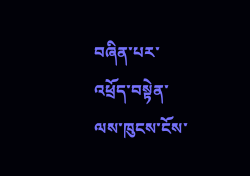བཞིན་པར་འཕྲོད་བསྟེན་ལས་ཁུངས་ངོས་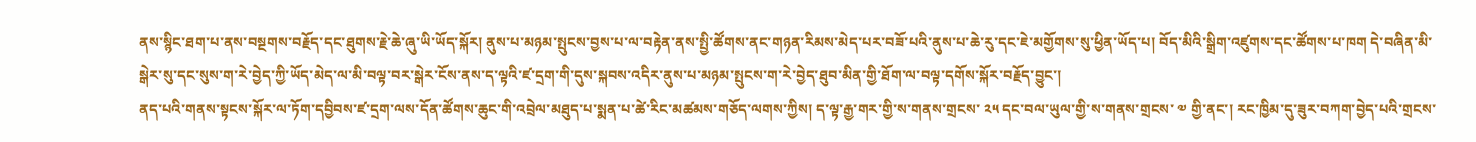ནས་སྙིང་ཐག་པ་ནས་བསྔགས་བརྗོད་དང་ཐུགས་རྗེ་ཆེ་ཞུ་ཡི་ཡོད་སྐོར། ནུས་པ་མཉམ་སྤུངས་བྱས་པ་ལ་བརྟེན་ནས་སྤྱི་ཚོགས་ནང་གཉན་རིམས་མེད་པར་བཟོ་པའི་ནུས་པ་ཆེ་རུ་དང་ཇེ་མགྱོགས་སུ་ཕྱིན་ཡོད་པ། བོད་མིའི་སྒྲིག་འཛུགས་དང་ཚོགས་པ་ཁག དེ་བཞིན་མི་སྒེར་སུ་དང་སུས་ག་རེ་བྱེད་ཀྱི་ཡོད་མེད་ལ་མི་བལྟ་བར་སྒེར་ངོས་ནས་ད་ལྟའི་ཛ་དྲག་གི་དུས་སྐབས་འདིར་ནུས་པ་མཉམ་སྤུངས་ག་རེ་བྱེད་ཐུབ་མིན་གྱི་ཐོག་ལ་བལྟ་དགོས་སྐོར་བརྗོད་བྱུང་།
ནད་པའི་གནས་སྟངས་སྐོར་ལ་ཏོག་དབྱིབས་ཛ་དྲག་ལས་དོན་ཚོགས་ཆུང་གི་འབྲེལ་མཐུད་པ་སྨན་པ་ཚེ་རིང་མཚམས་གཅོད་ལགས་ཀྱིས། ད་ལྟ་རྒྱ་གར་གྱི་ས་གནས་གྲངས་ ༢༥ དང་བལ་ཡུལ་གྱི་ས་གནས་གྲངས་ ༧ གྱི་ནང་། རང་ཁྱིམ་དུ་ཟུར་བཀག་བྱེད་པའི་གྲངས་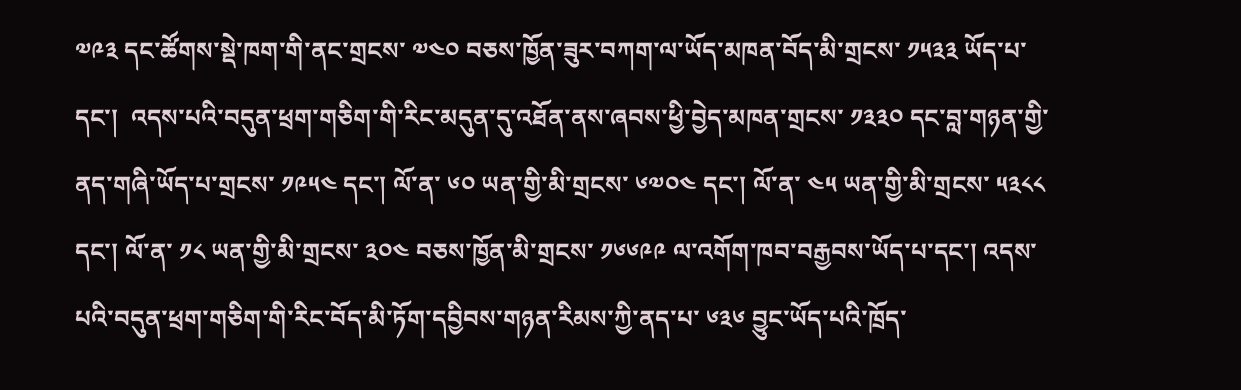༧༩༣ དང་ཚོགས་སྡེ་ཁག་གི་ནང་གྲངས་ ༧༤༠ བཅས་ཁྱོན་ཟུར་བཀག་ལ་ཡོད་མཁན་བོད་མི་གྲངས་ ༡༥༣༣ ཡོད་པ་དང་།  འདས་པའི་བདུན་ཕྲག་གཅིག་གི་རིང་མདུན་དུ་འཐོན་ནས་ཞབས་ཕྱི་བྱེད་མཁན་གྲངས་ ༡༣༣༠ དང་བླ་གཉན་གྱི་ནད་གཞི་ཡོད་པ་གྲངས་ ༡༩༥༤ དང་། ལོ་ན་ ༦༠ ཡན་གྱི་མི་གྲངས་ ༦༧༠༤ དང་། ལོ་ན་ ༤༥ ཡན་གྱི་མི་གྲངས་ ༥༣༨༨ དང་། ལོ་ན་ ༡༨ ཡན་གྱི་མི་གྲངས་ ༣༠༤ བཅས་ཁྱོན་མི་གྲངས་ ༡༦༦༩༩ ལ་འགོག་ཁབ་བརྒྱབས་ཡོད་པ་དང་། འདས་པའི་བདུན་ཕྲག་གཅིག་གི་རིང་བོད་མི་ཏོག་དབྱིབས་གཉན་རིམས་ཀྱི་ནད་པ་ ༦༣༦ བྱུང་ཡོད་པའི་ཁྲོད་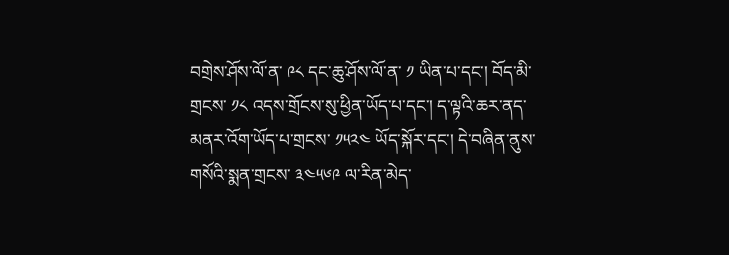བགྲེས་ཤོས་ལོ་ན་ ༩༨ དང་ཆུ་ཤོས་ལོ་ན་ ༡ ཡིན་པ་དང་། བོད་མི་གྲངས་ ༡༨ འདས་གྲོངས་སུ་ཕྱིན་ཡོད་པ་དང་། ད་ལྟའི་ཆར་ནད་མནར་འོག་ཡོད་པ་གྲངས་ ༡༥༢༤ ཡོད་སྐོར་དང་། དེ་བཞིན་ནུས་གསོའི་སྨན་གྲངས་ ༣༤༥༦༩ ལ་རིན་མེད་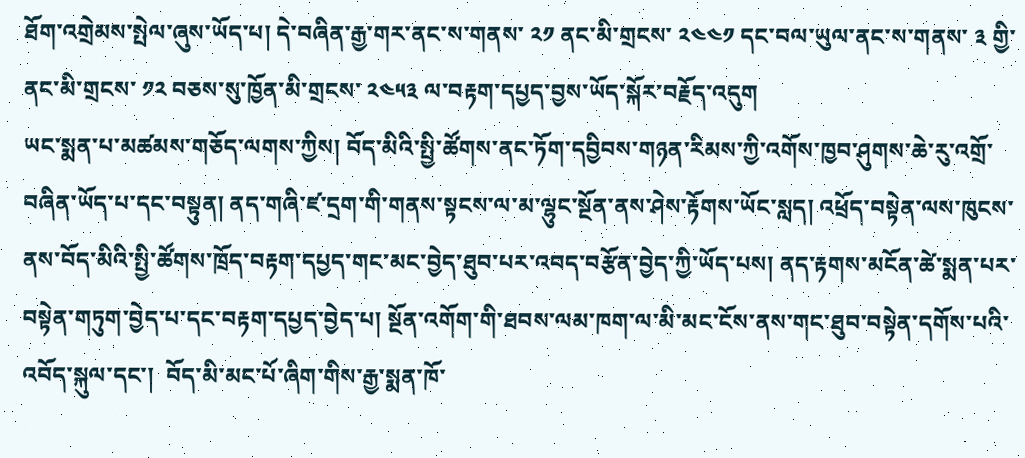ཐོག་འགྲེམས་སྤེལ་ཞུས་ཡོད་པ། དེ་བཞིན་རྒྱ་གར་ནང་ས་གནས་ ༢༡ ནང་མི་གྲངས་ ༢༤༤༡ དང་བལ་ཡུལ་ནང་ས་གནས་ ༣ གྱི་ནང་མི་གྲངས་ ༡༢ བཅས་སུ་ཁྱོན་མི་གྲངས་ ༢༤༥༣ ལ་བརྟག་དཔྱད་བྱས་ཡོད་སྐོར་བརྗོད་འདུག
ཡང་སྨན་པ་མཚམས་གཅོད་ལགས་ཀྱིས། བོད་མིའི་སྤྱི་ཚོགས་ནང་ཏོག་དབྱིབས་གཉན་རིམས་ཀྱི་འགོས་ཁྱབ་ཤུགས་ཆེ་རུ་འགྲོ་བཞིན་ཡོད་པ་དང་བསྟུན། ནད་གཞི་ཛ་དྲག་གི་གནས་སྟངས་ལ་མ་ལྷུང་སྔོན་ནས་ཤེས་རྟོགས་ཡོང་སླད། འཕྲོད་བསྟེན་ལས་ཁུངས་ནས་བོད་མིའི་སྤྱི་ཚོགས་ཁྲོད་བརྟག་དཔྱད་གང་མང་བྱེད་ཐུབ་པར་འབད་བརྩོན་བྱེད་ཀྱི་ཡོད་པས། ནད་རྟགས་མངོན་ཚེ་སྨན་པར་བསྟེན་གཏུག་བྱེད་པ་དང་བརྟག་དཔྱད་བྱེད་པ། སྔོན་འགོག་གི་ཐབས་ལམ་ཁག་ལ་མི་མང་ངོས་ནས་གང་ཐུབ་བསྟེན་དགོས་པའི་འབོད་སྐུལ་དང་།  བོད་མི་མང་པོ་ཞིག་གིས་རྒྱ་སྨན་ཁོ་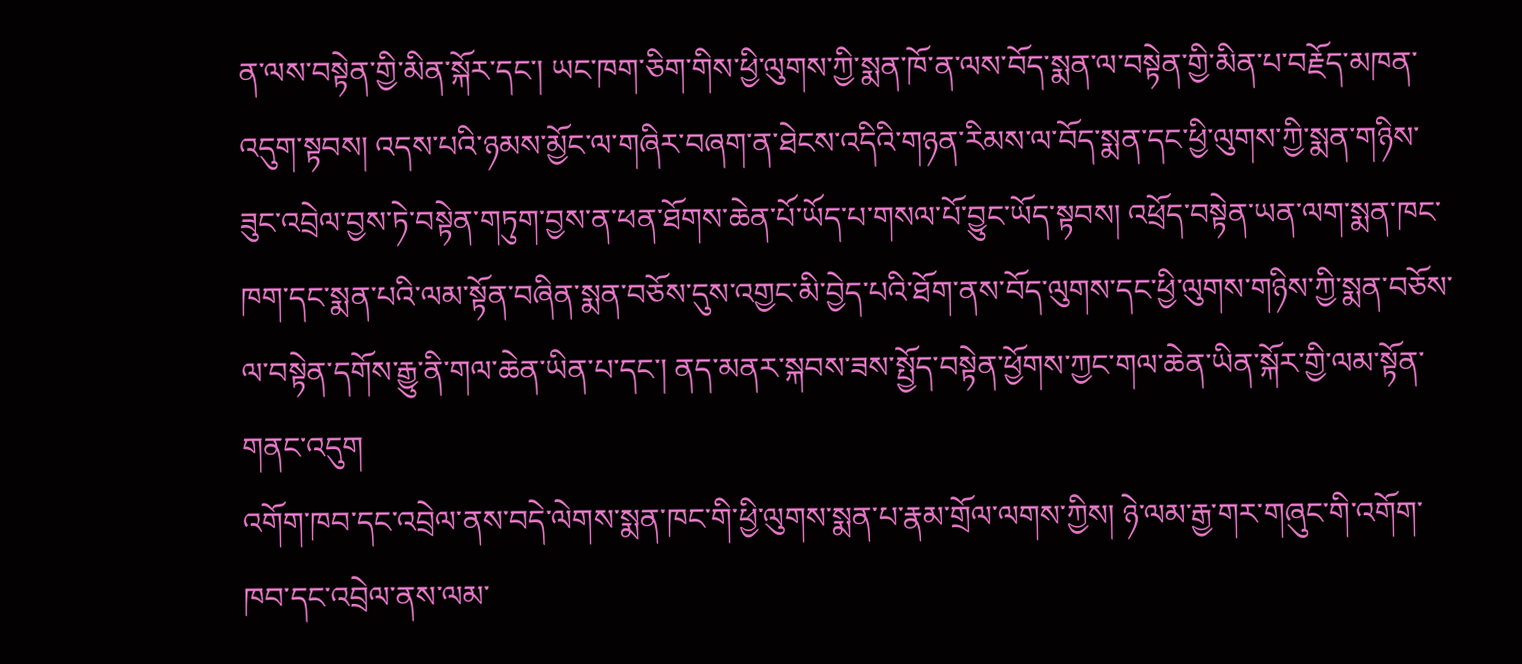ན་ལས་བསྟེན་གྱི་མིན་སྐོར་དང་། ཡང་ཁག་ཅིག་གིས་ཕྱི་ལུགས་ཀྱི་སྨན་ཁོ་ན་ལས་བོད་སྨན་ལ་བསྟེན་གྱི་མིན་པ་བརྗོད་མཁན་འདུག་སྟབས། འདས་པའི་ཉམས་མྱོང་ལ་གཞིར་བཞག་ན་ཐེངས་འདིའི་གཉན་རིམས་ལ་བོད་སྨན་དང་ཕྱི་ལུགས་ཀྱི་སྨན་གཉིས་ཟུང་འབྲེལ་བྱས་ཏེ་བསྟེན་གཏུག་བྱས་ན་ཕན་ཐོགས་ཆེན་པོ་ཡོད་པ་གསལ་པོ་བྱུང་ཡོད་སྟབས། འཕྲོད་བསྟེན་ཡན་ལག་སྨན་ཁང་ཁག་དང་སྨན་པའི་ལམ་སྟོན་བཞིན་སྨན་བཅོས་དུས་འགྱང་མི་བྱེད་པའི་ཐོག་ནས་བོད་ལུགས་དང་ཕྱི་ལུགས་གཉིས་ཀྱི་སྨན་བཅོས་ལ་བསྟེན་དགོས་རྒྱུ་ནི་གལ་ཆེན་ཡིན་པ་དང་། ནད་མནར་སྐབས་ཟས་སྤྱོད་བསྟེན་ཕྱོགས་ཀྱང་གལ་ཆེན་ཡིན་སྐོར་གྱི་ལམ་སྟོན་གནང་འདུག
འགོག་ཁབ་དང་འབྲེལ་ནས་བདེ་ལེགས་སྨན་ཁང་གི་ཕྱི་ལུགས་སྨན་པ་རྣམ་གྲོལ་ལགས་ཀྱིས། ཉེ་ལམ་རྒྱ་གར་གཞུང་གི་འགོག་ཁབ་དང་འབྲེལ་ནས་ལམ་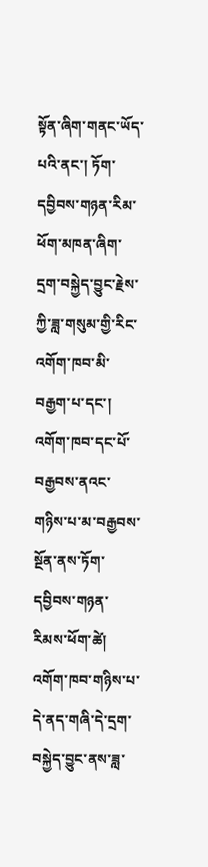སྟོན་ཞིག་གནང་ཡོད་པའི་ནང་། ཏོག་དབྱིབས་གཉན་རིམ་ཕོག་མཁན་ཞིག་དྲག་བསྐྱེད་བྱུང་རྗེས་ཀྱི་ཟླ་གསུམ་གྱི་རིང་འགོག་ཁབ་མི་བརྒྱག་པ་དང་། འགོག་ཁབ་དང་པོ་བརྒྱབས་ནའང་གཉིས་པ་མ་བརྒྱབས་སྔོན་ནས་ཏོག་དབྱིབས་གཉན་རིམས་ཕོག་ཚེ། འགོག་ཁབ་གཉིས་པ་དེ་ནད་གཞི་དེ་དྲག་བསྐྱེད་བྱུང་ནས་ཟླ་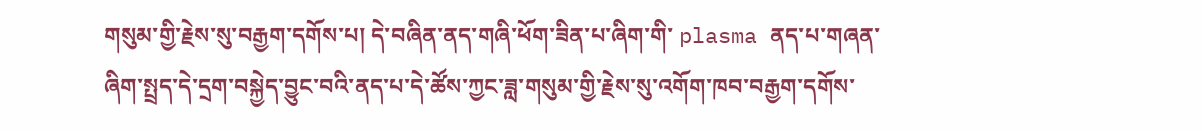གསུམ་གྱི་རྗེས་སུ་བརྒྱག་དགོས་པ། དེ་བཞིན་ནད་གཞི་ཕོག་ཟིན་པ་ཞིག་གི་ plasma ནད་པ་གཞན་ཞིག་སྤྲད་དེ་དྲག་བསྐྱེད་བྱུང་བའི་ནད་པ་དེ་ཚོས་ཀྱང་ཟླ་གསུམ་གྱི་རྗེས་སུ་འགོག་ཁབ་བརྒྱག་དགོས་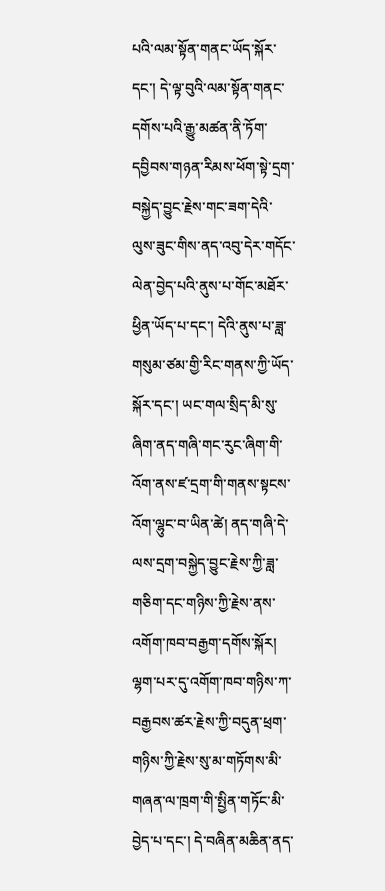པའི་ལམ་སྟོན་གནང་ཡོད་སྐོར་དང་། དེ་ལྟ་བུའི་ལམ་སྟོན་གནང་དགོས་པའི་རྒྱུ་མཚན་ནི་ཏོག་དབྱིབས་གཉན་རིམས་ཕོག་སྟེ་དྲག་བསྐྱེད་བྱུང་རྗེས་གང་ཟག་དེའི་ལུས་ཟུང་གིས་ནད་འབུ་དེར་གདོང་ལེན་བྱེད་པའི་ནུས་པ་གོང་མཐོར་ཕྱིན་ཡོད་པ་དང་། དེའི་ནུས་པ་ཟླ་གསུམ་ཙམ་གྱི་རིང་གནས་ཀྱི་ཡོད་སྐོར་དང་། ཡང་གལ་སྲིད་མི་སུ་ཞིག་ནད་གཞི་གང་རུང་ཞིག་གི་འོག་ནས་ཛ་དྲག་གི་གནས་སྟངས་འོག་ལྷུང་བ་ཡིན་ཚེ། ནད་གཞི་དེ་ལས་དྲག་བསྐྱེད་བྱུང་རྗེས་ཀྱི་ཟླ་གཅིག་དང་གཉིས་ཀྱི་རྗེས་ནས་འགོག་ཁབ་བརྒྱག་དགོས་སྐོར། ལྷག་པར་དུ་འགོག་ཁབ་གཉིས་ཀ་བརྒྱབས་ཚར་རྗེས་ཀྱི་བདུན་ཕྲག་གཉིས་ཀྱི་རྗེས་སུ་མ་གཏོགས་མི་གཞན་ལ་ཁྲག་གི་སྤྱིན་གཏོང་མི་བྱེད་པ་དང་། དེ་བཞིན་མཆིན་ནད་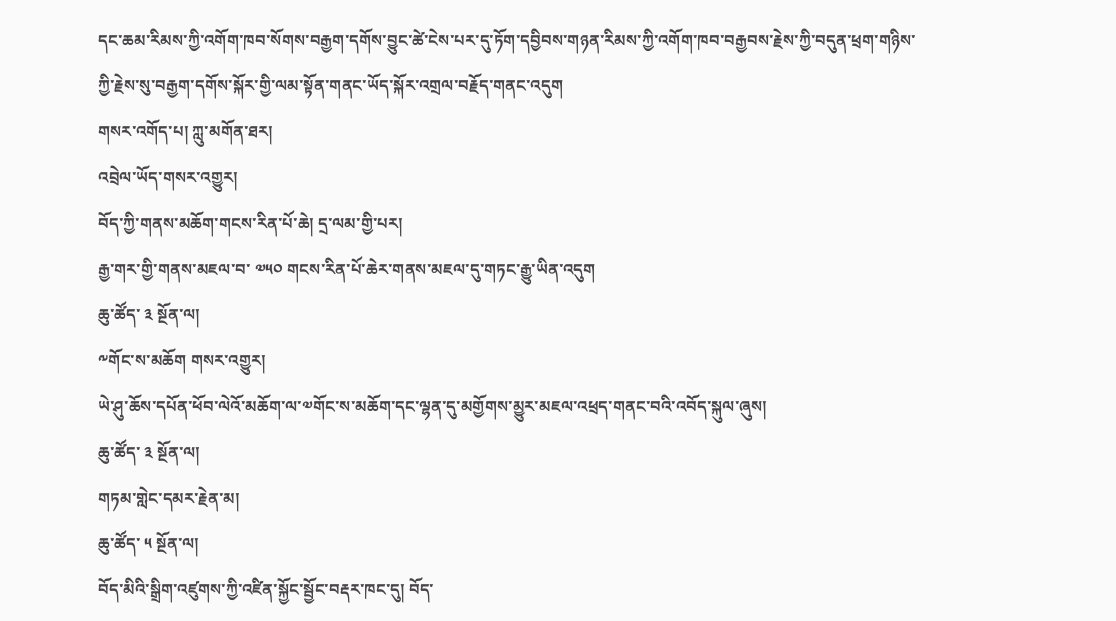དང་ཆམ་རིམས་ཀྱི་འགོག་ཁབ་སོགས་བརྒྱག་དགོས་བྱུང་ཚེ་ངེས་པར་དུ་ཏོག་དབྱིབས་གཉན་རིམས་ཀྱི་འགོག་ཁབ་བརྒྱབས་རྗེས་ཀྱི་བདུན་ཕྲག་གཉིས་ཀྱི་རྗེས་སུ་བརྒྱག་དགོས་སྐོར་གྱི་ལམ་སྟོན་གནང་ཡོད་སྐོར་འགྲལ་བརྗོད་གནང་འདུག
གསར་འགོད་པ། ཀླུ་མགོན་ཐར།
འབྲེལ་ཡོད་གསར་འགྱུར།
བོད་ཀྱི་གནས་མཆོག་གངས་རིན་པོ་ཆེ། དྲ་ལམ་གྱི་པར།
རྒྱ་གར་གྱི་གནས་མཇལ་བ་ ༧༥༠ གངས་རིན་པོ་ཆེར་གནས་མཇལ་དུ་གཏང་རྒྱུ་ཡིན་འདུག
ཆུ་ཚོད་ ༣ སྔོན་ལ།
༸གོང་ས་མཆོག གསར་འགྱུར།
ཡེ་ཤུ་ཆོས་དཔོན་ཕོབ་ལེའོ་མཆོག་ལ་༧གོང་ས་མཆོག་དང་ལྷན་དུ་མགྱོགས་མྱུར་མཇལ་འཕྲད་གནང་བའི་འབོད་སྐུལ་ཞུས།
ཆུ་ཚོད་ ༣ སྔོན་ལ།
གཏམ་གླེང་དམར་རྗེན་མ།
ཆུ་ཚོད་ ༥ སྔོན་ལ།
བོད་མིའི་སྒྲིག་འཛུགས་ཀྱི་འཛིན་སྐྱོང་སྦྱོང་བརྡར་ཁང་དུ། བོད་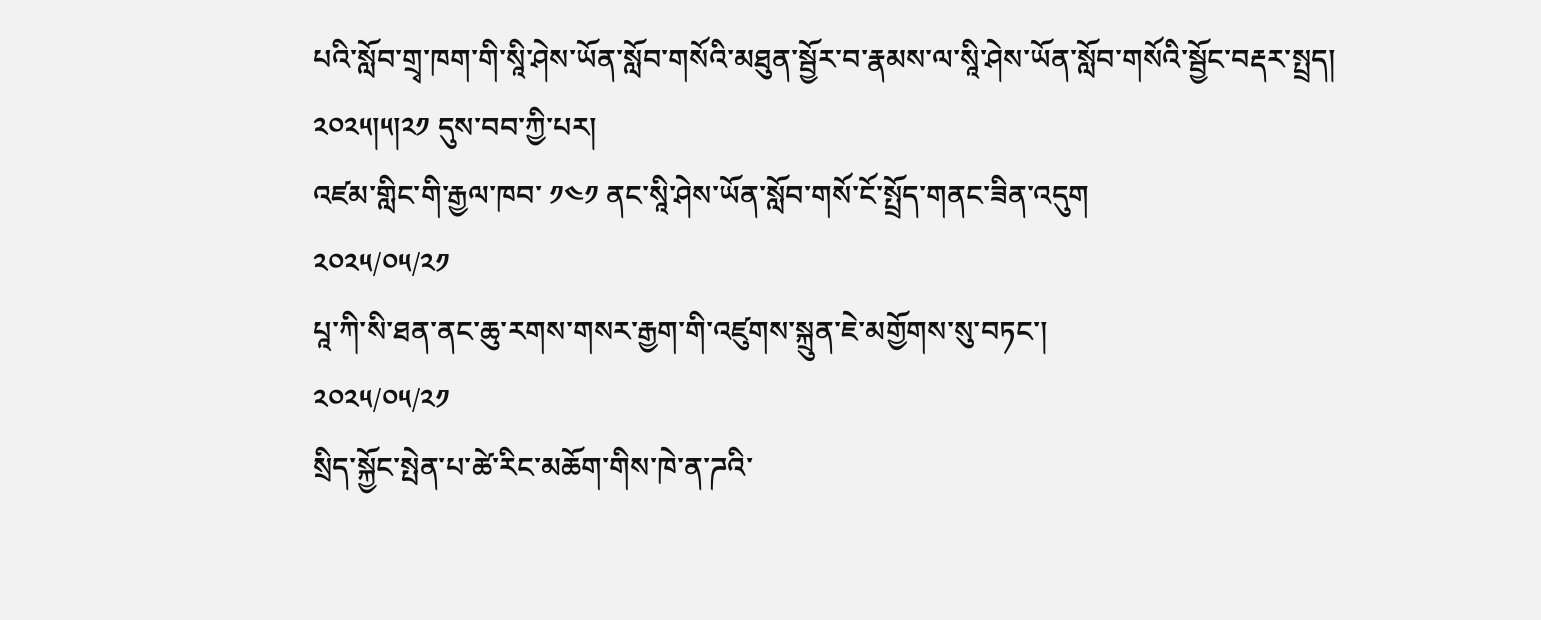པའི་སློབ་གྲྭ་ཁག་གི་སཱི་ཤེས་ཡོན་སློབ་གསོའི་མཐུན་སྦྱོར་བ་རྣམས་ལ་སཱི་ཤེས་ཡོན་སློབ་གསོའི་སྦྱོང་བརྡར་སྤྲད། ༢༠༢༥།༥།༢༡ དུས་བབ་ཀྱི་པར།
འཛམ་གླིང་གི་རྒྱལ་ཁབ་ ༡༤༡ ནང་སཱི་ཤེས་ཡོན་སློབ་གསོ་ངོ་སྤྲོད་གནང་ཟིན་འདུག
༢༠༢༥/༠༥/༢༡
པཱ་ཀི་སི་ཐན་ནང་ཆུ་རགས་གསར་རྒྱག་གི་འཛུགས་སྐྲུན་ཇེ་མགྱོགས་སུ་བཏང་།
༢༠༢༥/༠༥/༢༡
སྲིད་སྐྱོང་སྤེན་པ་ཚེ་རིང་མཆོག་གིས་ཁེ་ན་ཌའི་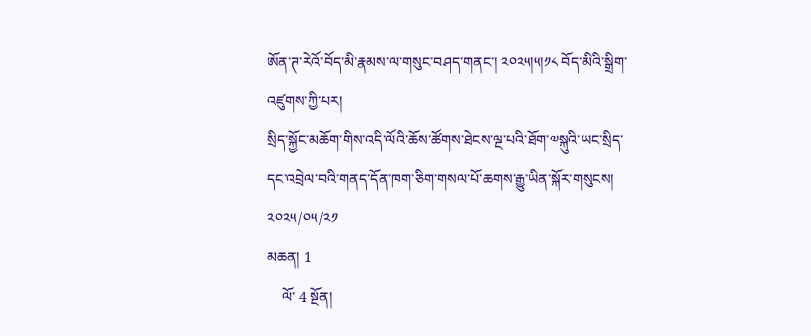ཨོན་ཊ་རེའོ་བོད་མི་རྣམས་ལ་གསུང་བཤད་གནང་། ༢༠༢༥།༥།༡༨ བོད་མིའི་སྒྲིག་འཛུགས་ཀྱི་པར།
སྲིད་སྐྱོང་མཆོག་གིས་འདི་ལོའི་ཆོས་ཚོགས་ཐེངས་ལྔ་པའི་ཐོག་༧སྐུའི་ཡང་སྲིད་དང་འབྲེལ་བའི་གནད་དོན་ཁག་ཅིག་གསལ་པོ་ཆགས་རྒྱུ་ཡིན་སྐོར་གསུངས།
༢༠༢༥/༠༥/༢༡
མཆན། 1
    ལོ་ 4 སྔོན།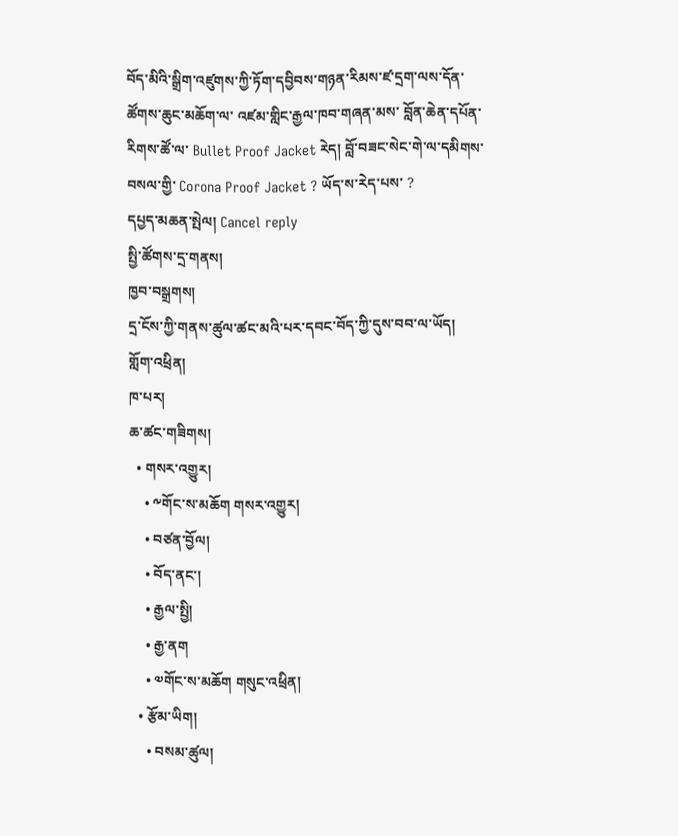བོད་མིའི་སྒྲིག་འཛུགས་ཀྱི་ཏོག་དབྱིབས་གཉན་རིམས་ཛ་དྲག་ལས་དོན་ཚོགས་ཆུང་མཆོག་ལ་ འཛམ་གླིང་རྒྱལ་ཁབ་གཞན་མས་ བློན་ཆེན་དཔོན་རིགས་ཚོ་ལ་ Bullet Proof Jacket རེད། བློ་བཟང་སེང་གེ་ལ་དམིགས་བསལ་གྱི་ Corona Proof Jacket ? ཡོད་ས་རེད་པས་ ?
དཔྱད་མཆན་སྤེལ། Cancel reply
སྤྱི་ཚོགས་དྲ་གནས།
ཁྱབ་བསྒྲགས།
དྲ་ངོས་ཀྱི་གནས་ཚུལ་ཚང་མའི་པར་དབང་བོད་ཀྱི་དུས་བབ་ལ་ཡོད།
གློག་འཕྲིན།
ཁ་པར།
ཆ་ཚང་གཟིགས།
  • གསར་འགྱུར།
    • ༸གོང་ས་མཆོག གསར་འགྱུར།
    • བཙན་བྱོལ།
    • བོད་ནང་།
    • རྒྱལ་སྤྱི།
    • རྒྱ་ནག
    • ༧གོང་ས་མཆོག གསུང་འཕྲིན།
  • རྩོམ་ཡིག།
    • བསམ་ཚུལ།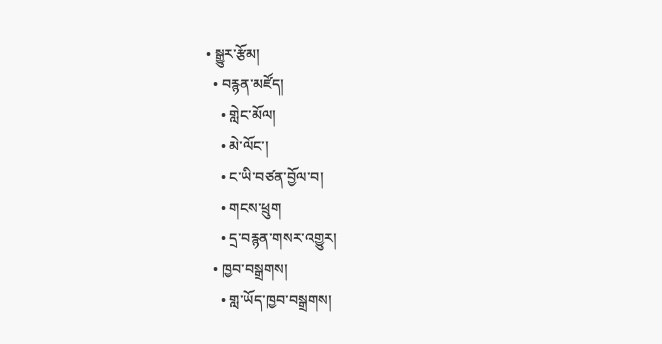• སྒྱུར་རྩོམ།
  • བརྙན་མཛོད།
    • གླེང་མོལ།
    • མེ་ལོང་།
    • ང་ཡི་བཙན་བྱོལ་བ།
    • གངས་ཕྲུག
    • དྲ་བརྙན་གསར་འགྱུར།
  • ཁྱབ་བསྒྲགས།
    • གླ་ཡོད་ཁྱབ་བསྒྲགས།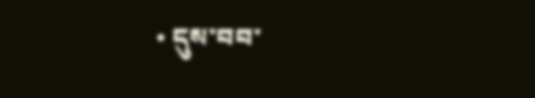• དུས་བབ་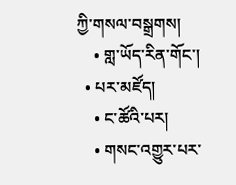ཀྱི་གསལ་བསྒྲགས།
    • གླ་ཡོད་རིན་གོང་།
  • པར་མཛོད།
    • ང་ཚོའི་པར།
    • གསང་འགྱུར་པར་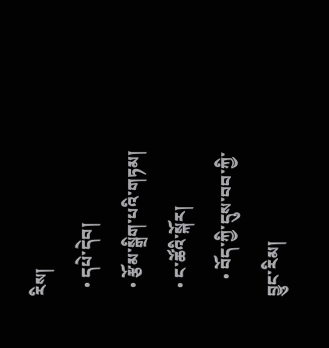རིས།
  • དཔེ་དེབ།
  • རྩོམ་སྒྲིག་པའི་གཏམ།
  • ང་ཚོའི་སྐོར།
    • བོད་ཀྱི་དུས་བབ་ཀྱི་བྱུང་རིམ།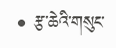• རྩ་ཆེའི་གསུང་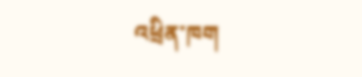འཕྲིན་ཁག